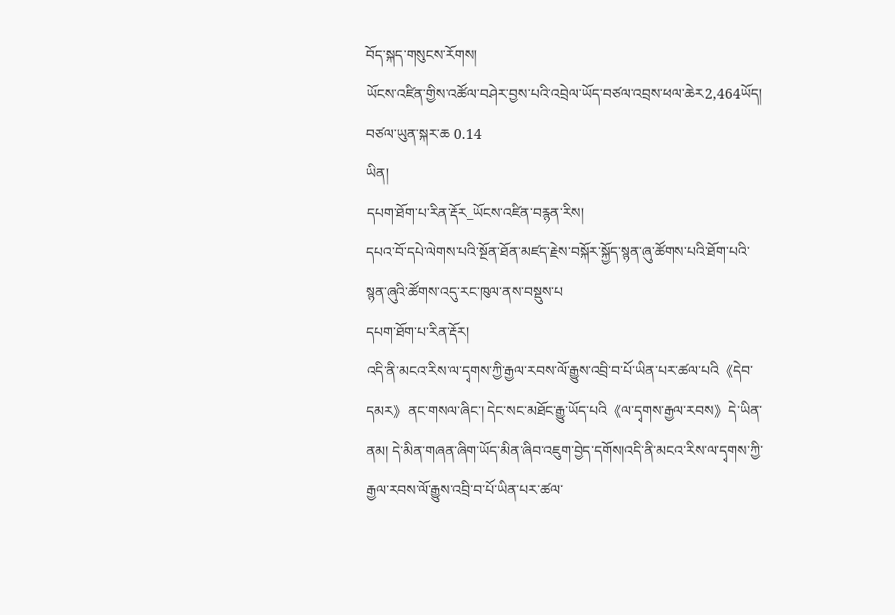བོད་སྐད་གསུངས་རོགས།
ཡོངས་འཛིན་གྱིས་འཚོལ་བཤེར་བྱས་པའི་འབྲེལ་ཡོད་བཙལ་འབྲས་ཕལ་ཆེར2,464ཡོད། བཙལ་ཡུན་སྐར་ཆ 0.14
ཡིན།
དཔག་ཐོག་པ་རིན་རྡོར_ཡོངས་འཛིན་བརྙན་རིས།
དཔའ་བོ་དཔེ་ལེགས་པའི་སྔོན་ཐོན་མཛད་རྗེས་བསྐོར་སྐྱོད་སྙན་ཞུ་ཚོགས་པའི་ཐོག་པའི་སྙན་ཞུའི་ཚོགས་འདུ་རང་ཁུལ་ནས་བསྡུས་པ
དཔག་ཐོག་པ་རིན་རྡོར།
འདི་ནི་མངའ་རིས་ལ་དྭགས་ཀྱི་རྒྱལ་རབས་ལོ་རྒྱུས་འབྲི་བ་པོ་ཡིན་པར་ཚལ་པའི《དེབ་དམར》ནང་གསལ་ཞིང་། དེང་སང་མཐོང་རྒྱུ་ཡོད་པའི《ལ་དྭགས་རྒྱལ་རབས》དེ་ཡིན་ནམ། དེ་མིན་གཞན་ཞིག་ཡོད་མིན་ཞིབ་འཇུག་བྱེད་དགོས།འདི་ནི་མངའ་རིས་ལ་དྭགས་ཀྱི་རྒྱལ་རབས་ལོ་རྒྱུས་འབྲི་བ་པོ་ཡིན་པར་ཚལ་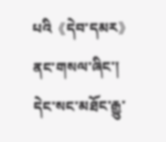པའི《དེབ་དམར》ནང་གསལ་ཞིང་། དེང་སང་མཐོང་རྒྱུ་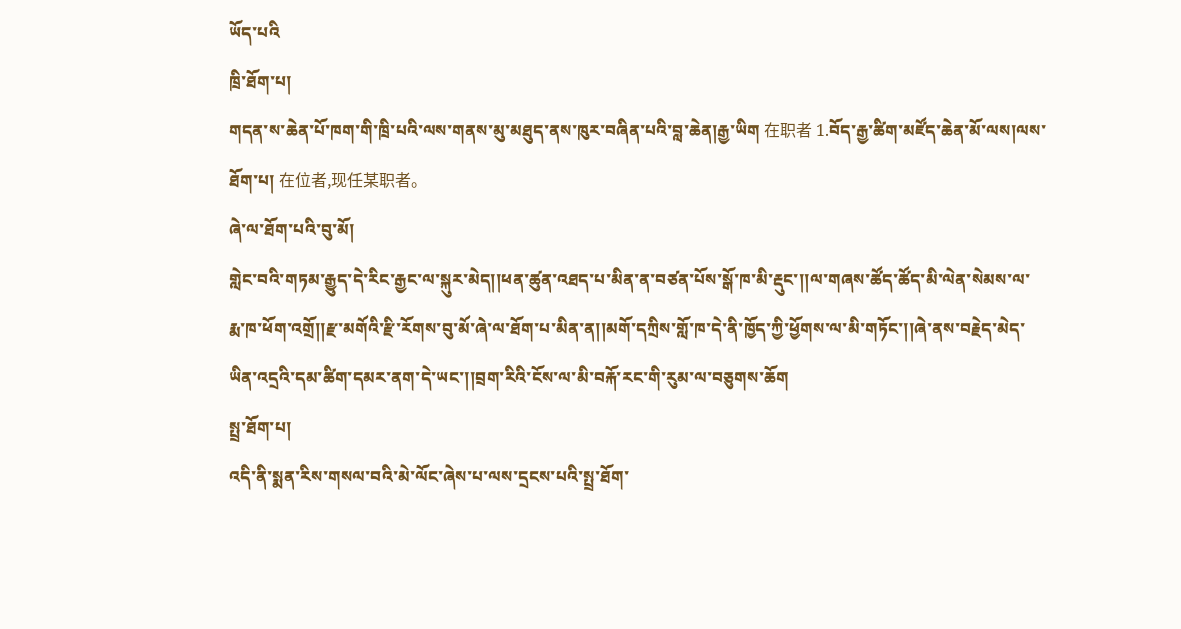ཡོད་པའི
ཁྲི་ཐོག་པ།
གདན་ས་ཆེན་པོ་ཁག་གི་ཁྲི་པའི་ལས་གནས་མུ་མཐུད་ནས་ཁུར་བཞིན་པའི་བླ་ཆེན།རྒྱ་ཡིག 在职者 1.བོད་རྒྱ་ཚིག་མཛོད་ཆེན་མོ་ལས།ལས་ཐོག་པ། 在位者,现任某职者。
ཞེ་ལ་ཐོག་པའི་བུ་མོ།
གླེང་བའི་གཏམ་རྒྱུད་དེ་རིང་རྒྱང་ལ་སྐུར་མེད།།ཕན་ཚུན་འཐད་པ་མིན་ན་བཙན་པོས་སྒོ་ཁ་མི་རྡུང་།།ལ་གཞས་ཚོད་ཚོད་མི་ལེན་སེམས་ལ་རྨ་ཁ་ཕོག་འགྲོ།།རྫ་མགོའི་རྫི་རོགས་བུ་མོ་ཞེ་ལ་ཐོག་པ་མིན་ན།།མགོ་དཀྲིས་གློ་ཁ་དེ་ནི་ཁྱོད་ཀྱི་ཕྱོགས་ལ་མི་གཏོང་།།ཞེ་ནས་བརྗེད་མེད་ཡིན་འདྲའི་དམ་ཚིག་དམར་ནག་དེ་ཡང་།།བྲག་རིའི་ངོས་ལ་མི་བརྐོ་རང་གི་རུམ་ལ་བཅུགས་ཆོག
སྤྲ་ཐོག་པ།
འདི་ནི་སྨན་རིས་གསལ་བའི་མེ་ལོང་ཞེས་པ་ལས་དྲངས་པའི་སྤྲ་ཐོག་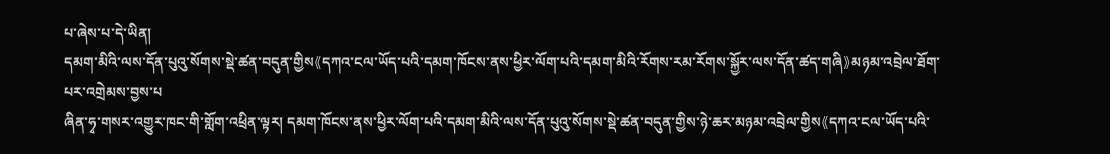པ་ཞེས་པ་དེ་ཡིན།
དམག་མིའི་ལས་དོན་པུའུ་སོགས་སྡེ་ཚན་བདུན་གྱིས《དཀའ་ངལ་ཡོད་པའི་དམག་ཁོངས་ནས་ཕྱིར་ལོག་པའི་དམག་མིའི་རོགས་རམ་རོགས་སྐྱོར་ལས་དོན་ཚད་གཞི》མཉམ་འབྲེལ་ཐོག་པར་འགྲེམས་བྱས་པ
ཞིན་ཧྭ་གསར་འགྱུར་ཁང་གི་གློག་འཕྲིན་ལྟར། དམག་ཁོངས་ནས་ཕྱིར་ལོག་པའི་དམག་མིའི་ལས་དོན་པུའུ་སོགས་སྡེ་ཚན་བདུན་གྱིས་ཉེ་ཆར་མཉམ་འབྲེལ་གྱིས《དཀའ་ངལ་ཡོད་པའི་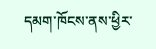དམག་ཁོངས་ནས་ཕྱིར་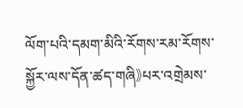ལོག་པའི་དམག་མིའི་རོགས་རམ་རོགས་སྐྱོར་ལས་དོན་ཚད་གཞི》པར་འགྲེམས་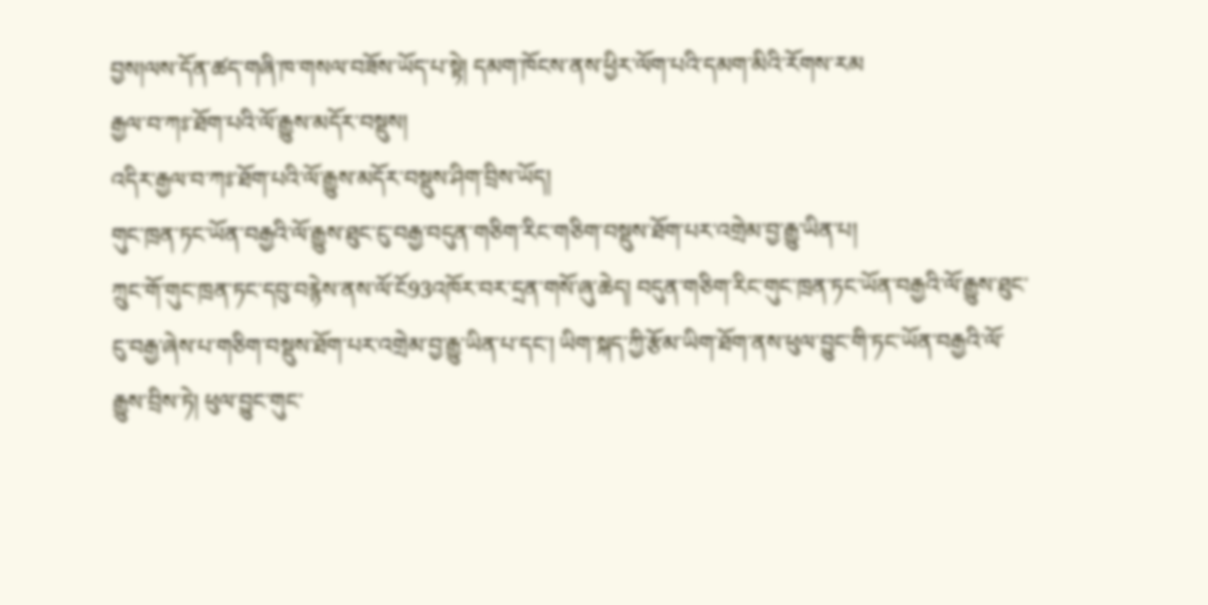བྱས།ལས་དོན་ཚད་གཞི་ཁ་གསལ་བཟོས་ཡོད་པ་སྟེ། དམག་ཁོངས་ནས་ཕྱིར་ལོག་པའི་དམག་མིའི་རོགས་རམ
རྒྱལ་བ་ཀཿ་ཐོག་པའི་ལོ་རྒྱུས་མདོར་བསྡུས།
འདིར་རྒྱལ་བ་ཀཿ་ཐོག་པའི་ལོ་རྒྱུས་མདོར་བསྡུས་ཤིག་བྲིས་ཡོད།
གུང་ཁྲན་ཏང་ཡོན་བརྒྱའི་ལོ་རྒྱུས་ཐུང་ངུ་བརྒྱ་བདུན་གཅིག་རིང་གཅིག་བསྡུས་ཐོག་པར་འགྲེམ་བྱ་རྒྱུ་ཡིན་པ།
ཀྲུང་གོ་གུང་ཁྲན་ཏང་དབུ་བརྙེས་ནས་ལོ་ངོ93འཁོར་བར་དྲན་གསོ་ཞུ་ཆེད། བདུན་གཅིག་རིང་གུང་ཁྲན་ཏང་ཡོན་བརྒྱའི་ལོ་རྒྱུས་ཐུང་ངུ་བརྒྱ་ཞེས་པ་གཅིག་བསྡུས་ཐོག་པར་འགྲེམ་བྱ་རྒྱུ་ཡིན་པ་དང་། ཡིག་སྐད་ཀྱི་རྩོམ་ཡིག་ཐོག་ནས་ཕུལ་བྱུང་གི་ཏང་ཡོན་བརྒྱའི་ལོ་རྒྱུས་བྲིས་ཏེ། ཕུལ་བྱུང་གུང་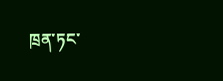ཁྲན་ཏང་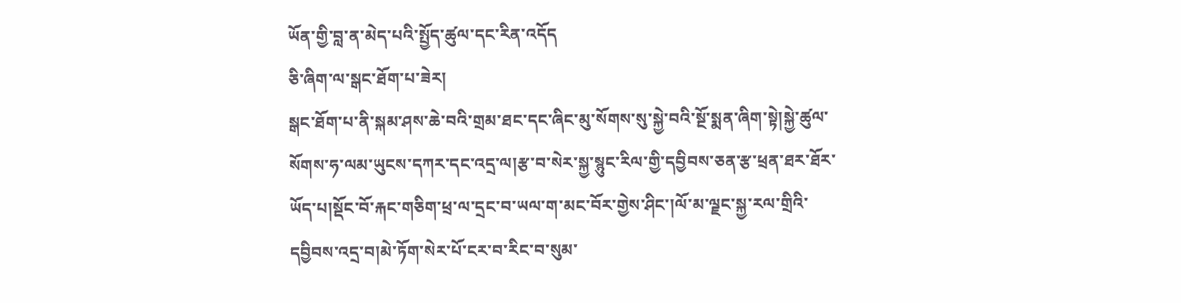ཡོན་གྱི་བླ་ན་མེད་པའི་སྤྱོད་ཚུལ་དང་རིན་འདོད
ཅི་ཞིག་ལ་སྒང་ཐོག་པ་ཟེར།
སྒང་ཐོག་པ་ནི་སྐམ་ཤས་ཆེ་བའི་གྲམ་ཐང་དང་ཞིང་མུ་སོགས་སུ་སྐྱེ་བའི་སྔོ་སྨན་ཞིག་སྟེ།སྐྱེ་ཚུལ་སོགས་ཧ་ལམ་ཡུངས་དཀར་དང་འདྲ་ལ།རྩ་བ་སེར་སྐྱ་སྙུང་རིལ་གྱི་དབྱིབས་ཅན་རྩ་ཕྲན་ཐར་ཐོར་ཡོད་པ།སྡོང་བོ་རྐང་གཅིག་ཕྲ་ལ་དྲང་བ་ཡལ་ག་མང་བོར་གྱེས་ཤིང་།ལོ་མ་ལྗང་སྐྱ་རལ་གྲིའི་དབྱིབས་འདྲ་བ།མེ་ཏོག་སེར་པོ་ངར་བ་རིང་བ་སུམ་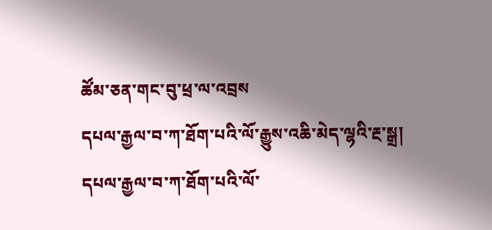ཚོམ་ཅན་གང་བུ་ཕྲ་ལ་འབྲས
དཔལ་རྒྱལ་བ་ཀ་ཐོག་པའི་ལོ་རྒྱུས་འཆི་མེད་ལྷའི་རྔ་སྒྲ།
དཔལ་རྒྱལ་བ་ཀ་ཐོག་པའི་ལོ་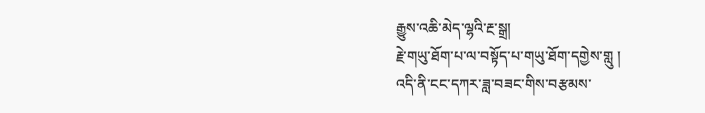རྒྱུས་འཆི་མེད་ལྷའི་རྔ་སྒྲ།
རྗེ་གཡུ་ཐོག་པ་ལ་བསྟོད་པ་གཡུ་ཐོག་དགྱེས་གླུ །
འདི་ནི་ངང་དཀར་ཟླ་བཟང་གིས་བརྩམས་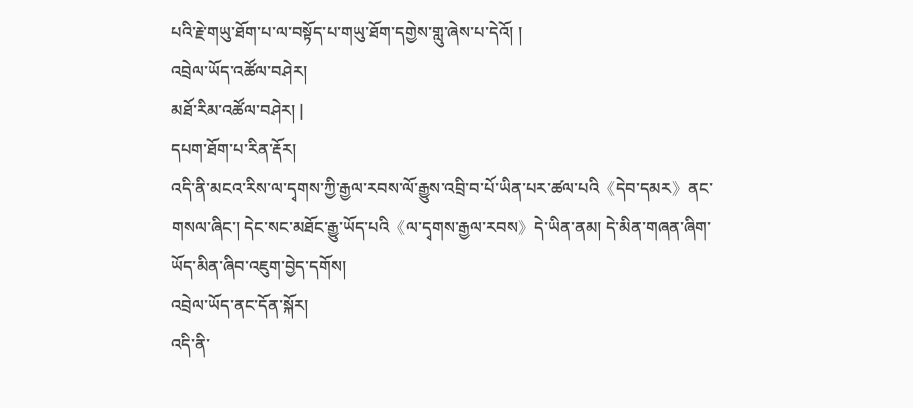པའི་རྗེ་གཡུ་ཐོག་པ་ལ་བསྟོད་པ་གཡུ་ཐོག་དགྱེས་གླུ་ཞེས་པ་དེའོ། །
འབྲེལ་ཡོད་འཚོལ་བཤེར།
མཐོ་རིམ་འཚོལ་བཤེར། |
དཔག་ཐོག་པ་རིན་རྡོར།
འདི་ནི་མངའ་རིས་ལ་དྭགས་ཀྱི་རྒྱལ་རབས་ལོ་རྒྱུས་འབྲི་བ་པོ་ཡིན་པར་ཚལ་པའི《དེབ་དམར》ནང་གསལ་ཞིང་། དེང་སང་མཐོང་རྒྱུ་ཡོད་པའི《ལ་དྭགས་རྒྱལ་རབས》དེ་ཡིན་ནམ། དེ་མིན་གཞན་ཞིག་ཡོད་མིན་ཞིབ་འཇུག་བྱེད་དགོས།
འབྲེལ་ཡོད་ནང་དོན་སྐོར།
འདི་ནི་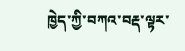ཁྱེད་ཀྱི་བཀའ་བརྡ་ལྟར་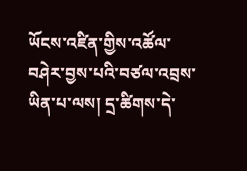ཡོངས་འཛིན་གྱིས་འཚོལ་བཤེར་བྱས་པའི་བཙལ་འབྲས་ཡིན་པ་ལས། དྲ་ཚིགས་དེ་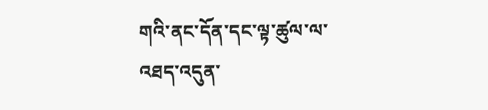གའི་ནང་དོན་དང་ལྟ་ཚུལ་ལ་འཐད་འདུན་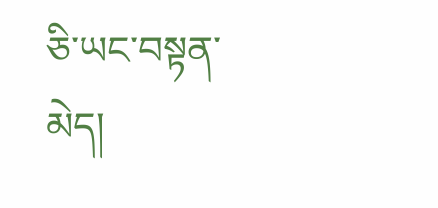ཅི་ཡང་བསྟན་མེད།